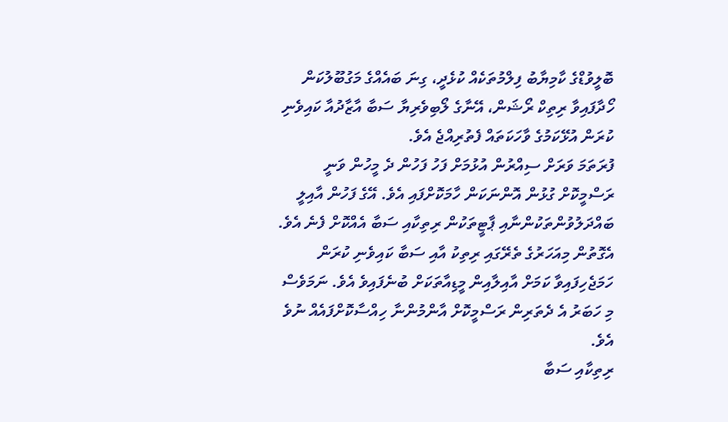ބޮލީވުޑްގެ ކާމިޔާބު ފިލްމުތަކެއް ކުޅެދީ، ގިނަ ބައެއްގެ މަގުބޫލުކަން ހޯދާފައިވާ ރިތިކް ރޯޝަން، އޭނާގެ ލޯބިވެރިޔާ ސަބާ އާޒާދުއާ ކައިވެނި ކުރަން އުޅޭކަމުގެ ވާހަކަތައް ފެތުރިއްޖެ އެވެ.
ފުރަތަމަ ވަރަށް ސިއްރުން އުޅުމަށް ފަހު ފަހުން ދެ މީހުން ވަނީ ރަސްމީކޮށް ގުޅުން އޮންނަކަން ހާމަކޮށްފައި އެވެ. އޭގެ ފަހުން އާއިލީ ބައްދަލުވުންތަކުންނާއި ޕާޓީތަކުން ރިތިކާއި ސަބާ އެއްކޮށް ފެނެ އެވެ.
އެގޮތުން މިއަހަރުގެ ތެރޭގައި ރިތިކު އާއި ސަބާ ކައިވެނި ކުރަން ހަމަޖެހިފައިވާ ކަމަށް އާއިލާއިން މީޑިއާތަކަށް ބުނެފައިވެ އެވެ. ނަމަވެސް މި ހަބަރު އެ ދެތަރިން ރަސްމީކޮށް އާންމުންނާ ހިއްސާކޮށްފައެއް ނުވެ އެވެ.
ރިތިކާއި ސަބާ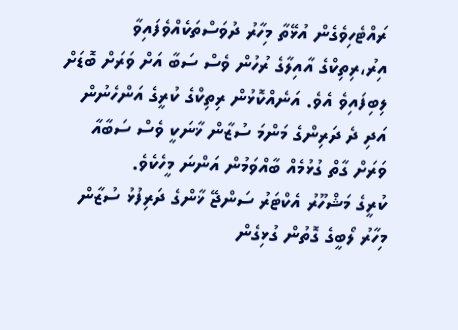ރައްޓެހިވެގެން އުޅޭތާ މިހާރު ދުވަސްތަކެއްވެފައިވާ އިރު،ރިތިކްގެ އާއިލާގެ ރުހުން ވެސް ސަބާ އަށް ވަރަށް ބޮޑަށް ލިބިފައިވެ އެވެ. އަނެއްކޮޅުން ރިތިކްގެ ކުރީގެ އަންހެނުން އަދި ދެ ދަރިންގެ މަންމަ ސުޒާން ޚާނަކީ ވެސް ސަބާއާ ވަރަށް ގާތް ގުޅުމެއް ބާއްވަމުން އަންނަ މީހެކެވެ.
ކުރީގެ މަޝްހޫރު އެކްޓަރު ސަންޖޭ ޚާންގެ ދަރިފުޅު ސުޒާން މިހާރު ލޯބީގެ ގޮތުން ގުޅިގެން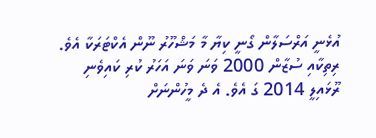އުޅެނީ އަރްސަލާން ގޯނީ ކިޔާ މާ މަޝްހޫރު ނޫން އެކްޓަރަކާ އެވެ. ރިތިކާއި ސުޒާން 2000 ވަނަ ވަނަ އަހަރު ކުރި ކައިވެނި ރޫޅައިލީ 2014 ގަ އެވެ. އެ ދެ މީހުންނަށް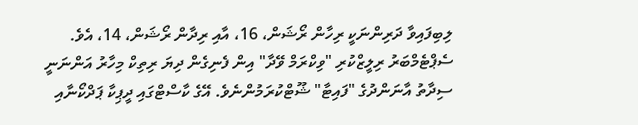ލިބިފައިވާ ދަރިންނަކީ ރިހާން ރޯޝަން، 16، އާއި ރިދާން ރޯޝަން، 14، އެވެ.
ސެޕްޓެމްބަރު ރިލީޒްކުރި "ވިކްރަމް ވޭދާ" އިން ފެނިގެން ދިޔަ ރިތިކް މިހާރު އަންނަނީ ސިދާތު އާނަންދުގެ "ފައިޓާ" ޝޫޓްކުރަމުންނެވެ. އޭގެ ކާސްޓްގައި ދީޕިކާ ޕަދްކޯނާއި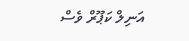އަނިލް ކަޕޫރް ވެސް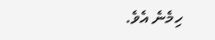ހިމެނެ އެވެ.